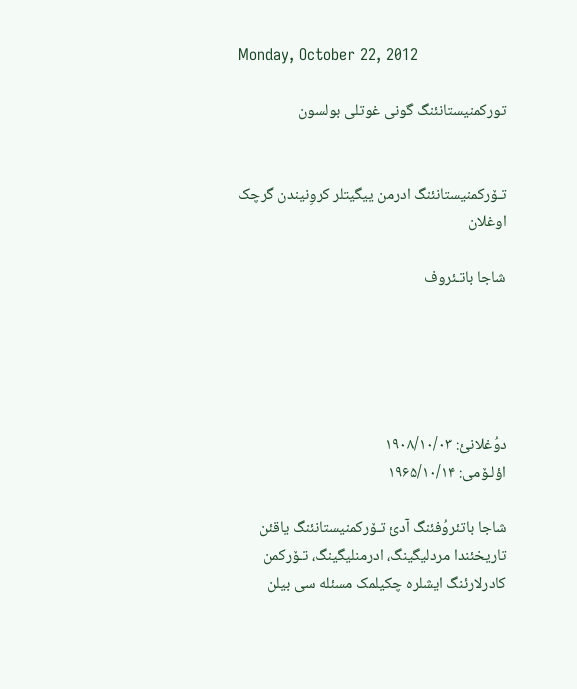Monday, October 22, 2012

تورکمنیستانئنگ گونی غوتلی بولسون


تـۆرکمنیستانئنگ ادرمن ییگیتلر کروِنیندن گرچک اوغلان

شاجا باتـئروف





دوُغلانئ: ۱۹۰۸/۱۰/۰۳
اؤلـۆمی: ۱۹۶۵/۱۰/۱۴

شاجا باتئروُفئنگ آدئ تـۆرکمنیستانئنگ یاقئن تاریخئندا مردلیگینگ، ادرمنلیگینگ، تـۆرکمن کادرلارئنگ ایشلره چکیلمک مسئله سی بیلن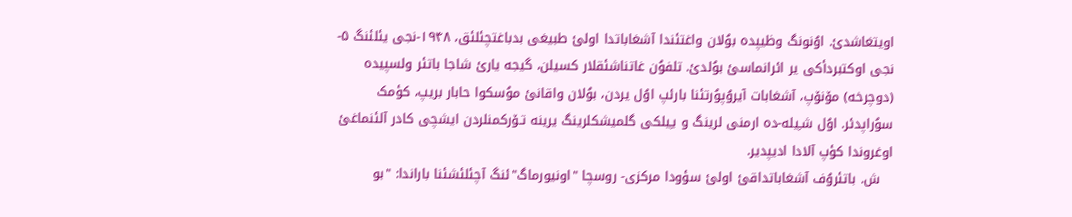اویتغاشدئ. اوُنونگ وظیپده بوُلان واغتئندا آشغاباتدا اولئ طبیغی بدباغتچئلئق، ۱۹۴۸-نجی یئلئنگ ۵-نجی اوکتبردأکی یر ائرانماسئ بوُلدئ. تلفوُن غاتناشئقلار کسیلن، گیجه یارئ شاجا باتئر ولسپیده (دوچرخه) مۆنۆپ، آشغابات آیروُپوُرتئنا بارئپ اوُل یردن، بوُلان واقانئ موُسکوا حابار بریپ، کؤمک سوُراپدئر. اوُل شـِیله-ده ارمنی لرینگ و بـِیلکی گلمیشکلرینگ یرینه تـۆرکمنلردن ایشچی کادر آلئنماغئ اوغروندا کؤپ آلادا ادیپدیر.
   ش. باتئروُف آشغاباتداقئ اولئ سؤودا مرکزی- روسچا "اونیورماگ"ئنگ آچئلئشئنا باراندا: "بو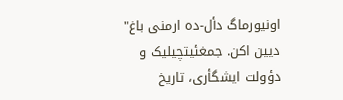اونیورماگ دأل-ده ارمنی باغ" دیین اکن. جمغئیتچیلیک و دؤولت ایشگأری، تاریخ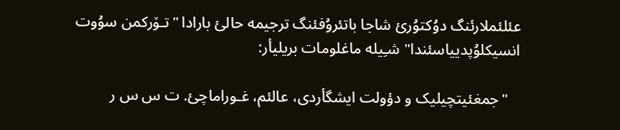عئلئملارئنگ دوُکتوُرئ شاجا باتئروُفئنگ ترجیمه حالئ بارادا "تـۆرکمن سوُوت انسیکلوُپدییاسئندا" شـِیله ماغلومات بریلیأر:

   "جمغئیتچیلیک و دؤولت ایشگأردی، عالئم، غـوراماچئ. ت س س ر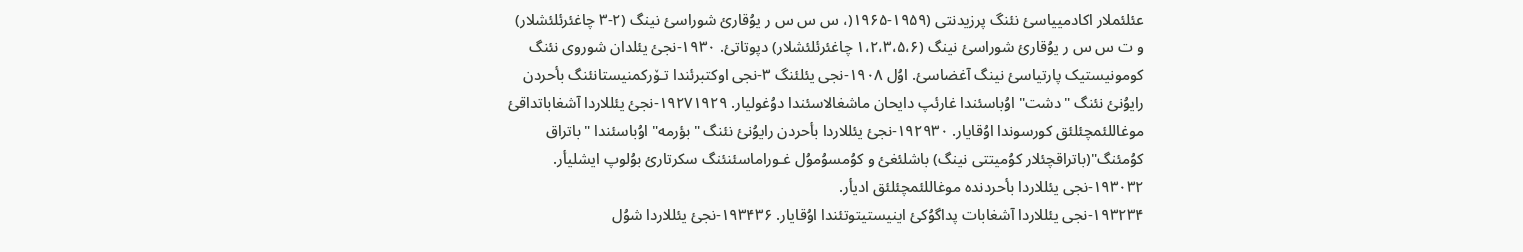عئلئملار اکادمییاسئ نئنگ پرزیدنتی (۱۹۵۹-۱۹۶۵(، س س س ر یوُقارئ شوراسئ نینگ (۲-۳ چاغئرئلئشلار) و ت س س ر یوُقارئ شوراسئ نینگ (۱،۲،۳،۵،۶ چاغئرئلئشلار) دپوتاتئ. ۱۹۳۰-نجئ یئلدان شوروی نئنگ کومونیستیک پارتیاسئ نینگ آغضاسئ. اوُل ۱۹۰۸-نجی یئلئنگ ۳-نجی اوکتبرئندا تـۆرکمنیستانئنگ بأحردن رایوُنئ نئنگ "دشت" اوُباسئندا غارئپ دایحان ماشغالاسئندا دوُغولیار. ۱۹۲۷۱۹۲۹-نجئ یئللاردا آشغاباتداقئ موغاللئمچئلئق کورسوندا اوُقایار. ۱۹۲۹۳۰-نجئ یئللاردا بأحردن رایوُنئ نئنگ "بؤرمه" اوُباسئندا "باتراق کوُمئنگ"(باتراقچئلار کوُمیتتی نینگ) باشلئغئ و کوُمسوُموُل غـوراماسئنئنگ سکرتارئ بوُلوپ ایشلیأر. ۱۹۳۰۳۲-نجی یئللاردا بأحردنده موغاللئمچئلئق ادیأر.
۱۹۳۲۳۴-نجی یئللاردا آشغابات پداگوُکئ اینیستیتوتئندا اوُقایار. ۱۹۳۴۳۶-نجئ یئللاردا شوُل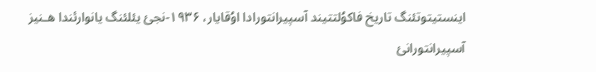اینستیتوتئنگ تاریخ فاکوُلتتیند آسپیرانتورادا اوُقایار، ۱۹۳۶-نجئ یئلئنگ یانوارئندا هـنیز آسپیرانتورانئ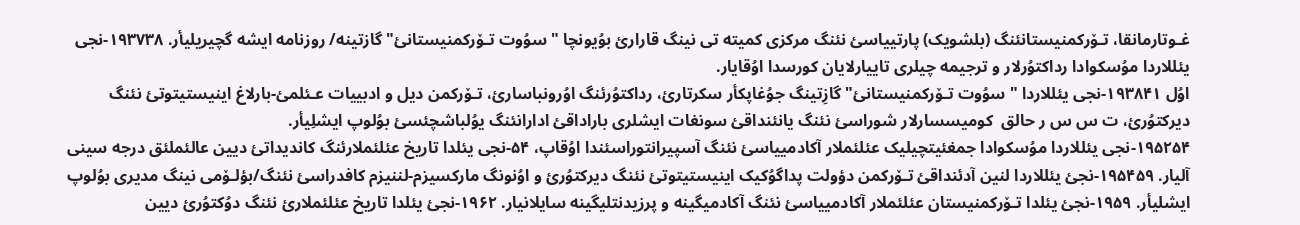غـوتارمانقا، تـۆرکمنیستانئنگ (بلشویک) پارتییاسئ نئنگ مرکزی کمیته تی نینگ قارارئ بوُیونچا "سوُوت تـۆرکمنیستانئ" گازتینه/ روزنامه ایشه گچیریلیأر. ۱۹۳۷۳۸-نجی یئللاردا موُسکوادا رداکتوُرلار و ترجیمه چیلری تاییارلایان کورسدا اوُقایار.
اوُل ۱۹۳۸۴۱-نجی یئللاردا "سوُوت تـۆرکمنیستانئ" گازِتینگ جوُغاپکأر سکرتارئ، رداکتوُرئنگ اوُرونباسارئ، تـۆرکمن دیل و ادبییات عـئلمئ-بارلاغ اینیستیتوتئ نئنگ دیرکتوُرئ، ت س س ر حالق  کومیسسارلار شوراسئ نئنگ یانئنداقئ سونغات ایشلری باراداقئ ادارانئنگ یوُلباشچئسئ بوُلوپ ایشلِیأر.
۱۹۵۲۵۴-نجی یئللاردا موُسکوادا جمغئیتچیلیک عئلئملار آکادمییاسئ نئنگ آسپیرانتوراسئندا اوُقاپ، ۵۴-نجی یئلدا تاریخ عئلئملارئنگ کاندیداتئ دیین عالئملئق درجه سینی آلیار. ۱۹۵۴۵۹-نجئ یئللاردا لنین آدئنداقئ تـۆرکمن دؤولت پداگوُکیک اینیستیتوتئ نئنگ دیرکتوُرئ و اوُنونگ مارکسیزم-لننیزم کافدراسئ نئنگ/بؤلـۆمی نینگ مدیری بوُلوپ ایشلیأر. ۱۹۵۹-نجئ یئلدا تـۆرکمنیستان عئلئملار آکادمییاسئ نئنگ آکادمیگینه و پرزیدنتلیگینه سایلانیار. ۱۹۶۲-نجئ یئلدا تاریخ عئلئملارئ نئنگ دوُکتوُرئ دیین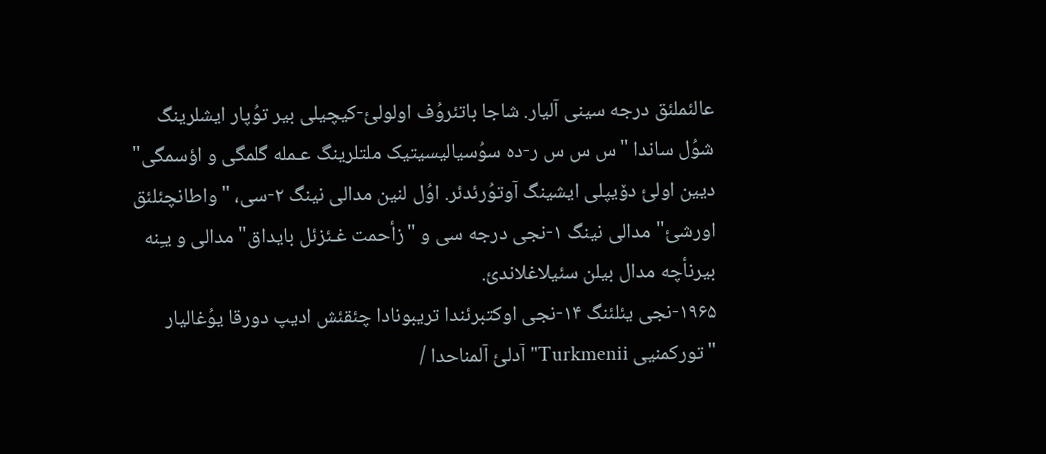عالئملئق درجه سینی آلیار. شاجا باتئروُف اولولئ-کیچیلی بیر توُپار ایشلرینگ شوُل ساندا "س س س ر-ده سوُسیالیسیتیک ملتلرینگ عـمله گلمگی و اؤسمگی" دیین اولئ دۆیپلی ایشینگ آوتوُرئدئر. اوُل لنین مدالی نینگ ۲-سی، "واطانچئلئق اورشئ" مدالی نینگ ۱-نجی درجه سی و "زأحمت غـئزئل بایداق" مدالی و یـِنه بیرنأچه مدال بیلن سئیلاغلاندئ.
۱۹۶۵-نجی یئلئنگ ۱۴-نجی اوکتبرئندا تریبونادا چئقئش ادیپ دورقا یوُغالیار "تورکمنیی Turkmenii" آدلئ آلمناحدا /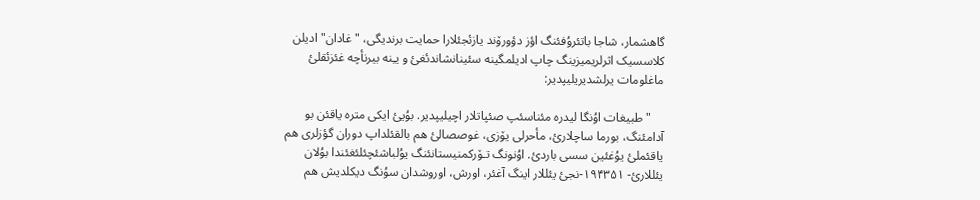گاهشمار، شاجا باتئروُفئنگ اؤز دؤورۆند یازئجئلارا حمایت برندیگی، "غادان" ادیلن کلاسسیک اثرلریمیزینگ چاپ ادیلمگینه سئینانشاندئغئ و یـِنه بیرنأچه غئزئقلئ ماغلومات یرلشدیریلیپدیر:

    "طبیغات اوُنگا لیدره مئناسئپ صئپاتلار اچیلیپدیر. بوُیئ ایکی متره یاقئن بو آدامئنگ، بورما ساچلارئ، مأحرلی یۆزی، غوصصالئ هم بالقئلداپ دوران گؤزلری هم یاقئملئ یوُغئین سسی باردئ. اوُنونگ تـۆرکمنیستانئنگ یوُلباشئچئلئغئندا بوُلان یئللارئ- ۱۹۴۳۵۱-نجئ یئللار اینگ آغئر، اورش، اوروشدان سوُنگ دیکلدیش هم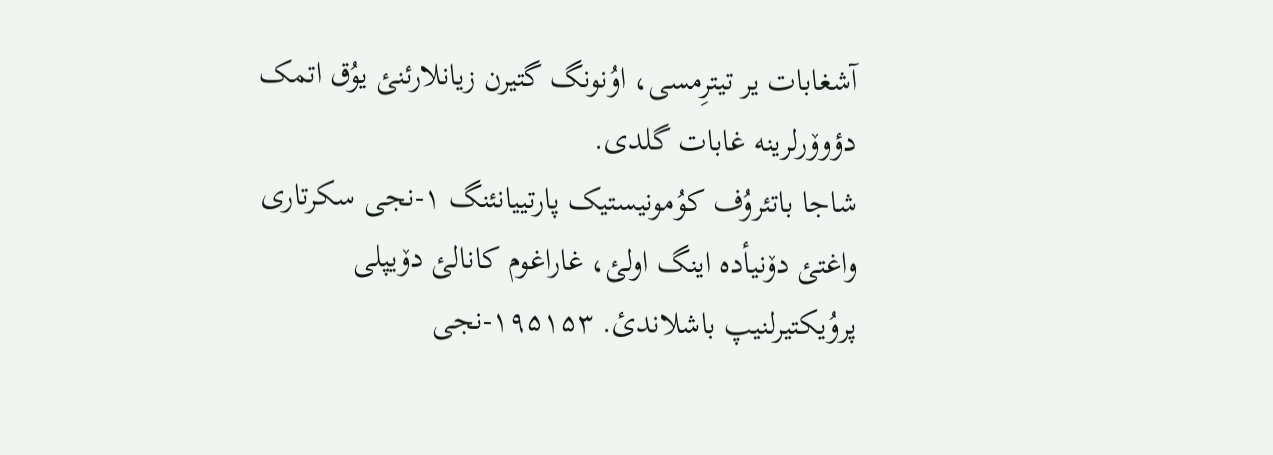آشغابات یر تیترِمسی، اوُنونگ گتیرن زیانلارئنئ یوُق اتمک دؤوۆرلرینه غابات گلدی.
شاجا باتئروُف کوُمونیستیک پارتییانئنگ ۱-نجی سکرتاری واغتئ دۆنیأده اینگ اولئ، غاراغوم کانالئ دۆیپلی پروُیکتیرلنیپ باشلاندئ. ۱۹۵۱۵۳-نجی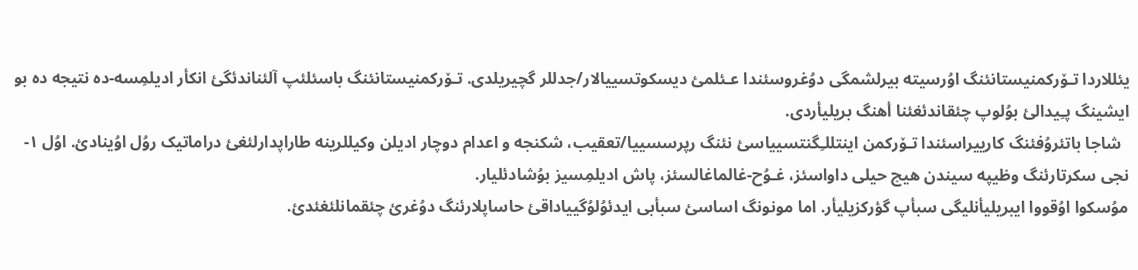یئللاردا تـۆرکمنیستانئنگ اوُرسیته بیرلشمگی دوُغروسئندا عـئلمئ دیسکوتسییالار/جدللر گچیریلدی. تـۆرکمنیستانئنگ باسئلئپ آلئناندئگئ انکأر ادیلمِسه-ده نتیجه ده بو ایشینگ پـِیدالئ بوُلوپ چئقاندئغئنا أهنگ بریلیأردی.
  شاجا باتئروُفئنگ کارییراسئندا تـۆرکمن اینتللـِگنتسییاسئ نئنگ رپرسسییا/تعقیب، شکنجه و اعدام دوچار ادیلن وکیللرینه طاراپدارلئغئ دراماتیک روُل اوُینادئ. اوُل ۱-نجی سکرتارئنگ وظیپه سیندن هیچ حیلی داواسئز، غـوُح-غالماغالسئز، پاش ادیلمِسیز بوُشادئلیار.
موُسکوا اوُقووا ایبریلیأنلیگی سبأپ گؤرکزیلیأر. اما مونونگ اساسئ سبأبی ایدئوُلوُگییاداقئ حاساپلارئنگ دوُغرئ چئقمانلئغئدئ.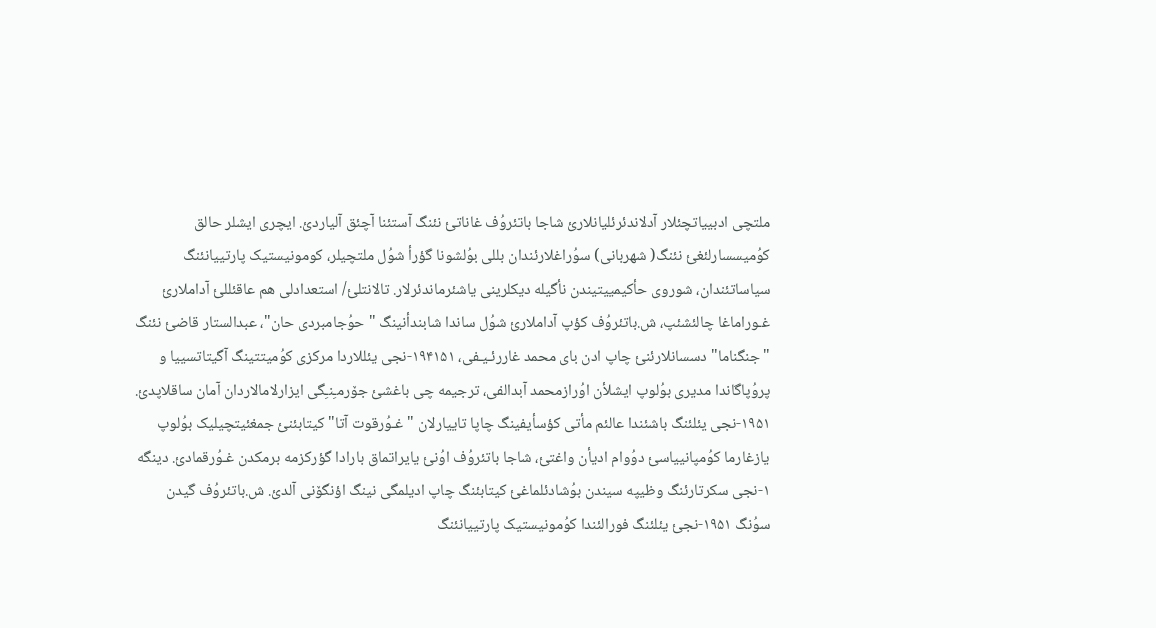ملتچی ادبییاتچئلار آدلاندئرئلیانلارئ شاجا باتئروُف غاناتئ نئنگ آستئنا آچئق آلیاردئ. ایچری ایشلر حالق کوُمیسسارلئغئ نئنگ( شهربانی) سوُراغلارئندان بللی بوُلشونا گؤرأ شوُل ملتچیلر، کومونیستیک پارتییانئنگ سیاساتئندان، شوروی حأکیمییتیندن نأگیله دیکلرینی یاشئرماندئرلار. تالانتلئ/ استعدادلی هم عاقئللئ آداملارئ غـوراماغا چالئشئپ، ش.باتئروُف کؤپ آداملارئ شوُل ساندا شابندأنینگ "حوُجامبردی حان"، عبدالستار قاضئ نئنگ "جنگناما" دسسانلارئنئ چاپ ادن بای محمد غاررئـیـفی، ۱۹۴۱۵۱-نجی یئللاردا مرکزی کوُمیتتینگ آگیتاتسییا و پروُپاگاندا مدیری بوُلوپ ایشلأن اوُرازمحمد آبدالفی، ترجیمه چی باغشئ جۆرمـِنـِگی ایزارلامالاردان آمان ساقلاپدئ.
۱۹۵۱-نجی یئلئنگ باشئندا عالئم مأتی کؤسأیفینگ چاپا تاییارلان "غـوُرقوت آتا" کیتابئنئ جمغئیتچیلیک بوُلوپ یازغارما کوُمپانییاسئ دوُوام ادیأن واغتئ، شاجا باتئروُف اوُنئ یایراتماق بارادا گؤرکزمه برمکدن غـوُرقمادئ. دینگه ۱-نجی سکرتارئنگ وظیپه سیندن بوُشادئلماغئ کیتابئنگ چاپ ادیلمگی نینگ اؤنگۆنی آلدئ. ش.باتئروُف گیدن سوُنگ ۱۹۵۱-نجئ یئلئنگ فورالئندا کوُمونیستیک پارتییانئنگ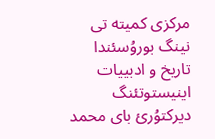مرکزی کمیته تی نینگ بوروُسئندا تاریخ و ادبییات اینیستوتئنگ دیرکتوُرئ بای محمد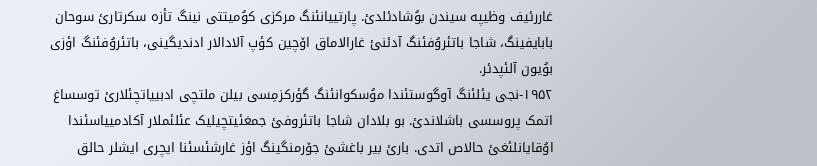غاررئیف وظیپه سیندن بوُشادئلدئ. پارتییانئنگ مرکزی کوُمیتتی نینگ تأزه سکرتارئ سوحان بابایفینگ، شاجا باتئروُفئنگ آدئنئ غارالاماق اۆچین کؤپ آلادالار ادندیگینی، باتئروُفئنگ اؤزی بوُیون آلئپدئر.
۱۹۵۲-نجی یئلئنگ آوگوستئندا موُسکوانئنگ گؤرکزمِسی بیلن ملتچی ادبییاتچئلارئ توسساغ اتمک پروسسی باشلاندئ. بو بلادان شاجا باتئروفئ جمغئیتچیلیک عئلئملار آکادمییاسئندا اوُقایانلئغئ حالاص اتدی. بارئ بیر باغشئ جۆرمنگینگ اؤز غارشئسئنا ایچری ایشلر حالق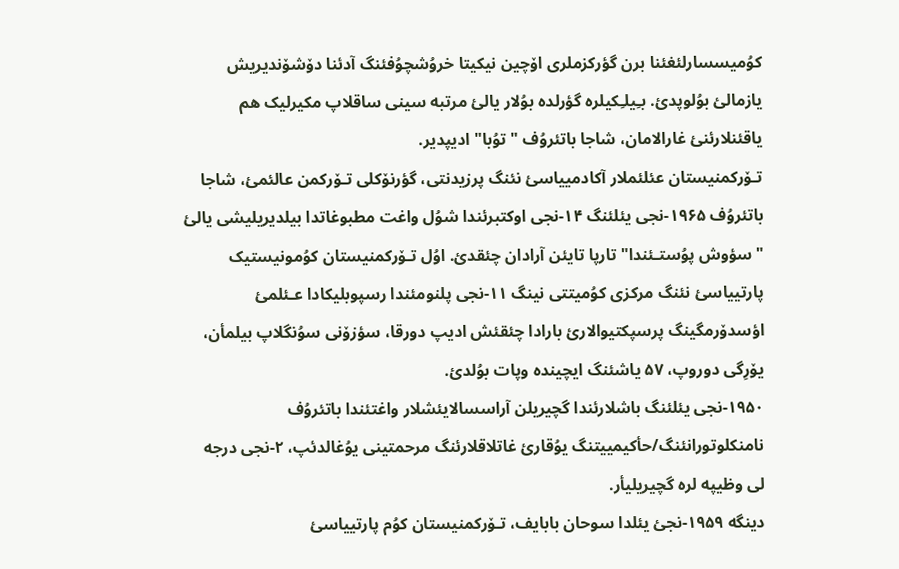کوُمیسسارلئغئنا برن گؤرکزملری اۆچین نیکیتا خروُشچوُفئنگ آدئنا دۆشۆندیریش یازمالئ بوُلوپدئ. بـِیلـِکیلره گؤرلده بوُلار یالئ مرتبه سینی ساقلاپ مکیرلیک هم یاقئنلارئنئ غارالامان، شاجا باتئروُف "توُبا" ادیپدیر.
تـۆرکمنیستان عئلئملار آکادمییاسئ نئنگ پرزیدنتی، گؤرنۆکلی تـۆرکمن عالئمئ، شاجا باتئروُف ۱۹۶۵-نجی یئلئنگ ۱۴-نجی اوکتبرئندا شوُل واغت مطبوغاتدا بیلدیریلیشی یالئ "سؤوش پوُستـئندا" تارپا تایئن آرادان چئقدئ. اوُل تـۆرکمنیستان کوُمونیستیک پارتییاسئ نئنگ مرکزی کوُمیتتی نینگ ۱۱-نجی پلنومئندا رسپوبلیکادا عـئلمئ اؤسدۆرمگینگ پرسپکتیوالارئ بارادا چئقئش ادیپ دورقا، سؤزۆنی سوُنگلاپ بیلمأن، یۆرِگی دوروپ، ۵۷ یاشئنگ ایچینده وپات بوُلدئ.
۱۹۵۰-نجی یئلئنگ باشلارئندا گچیریلن آراسسالایئشلار واغتئندا باتئروُف نامنکلوتورانئنگ/حأکیمییتنگ یوُقارئ غاتلاقلارئنگ مرحمتینی یوُغالدئپ، ۲-نجی درجه لی وظیپه لره گچیریلیأر.
دینگه ۱۹۵۹-نجئ یئلدا سوحان بابایف، تـۆرکمنیستان کوُم پارتییاسئ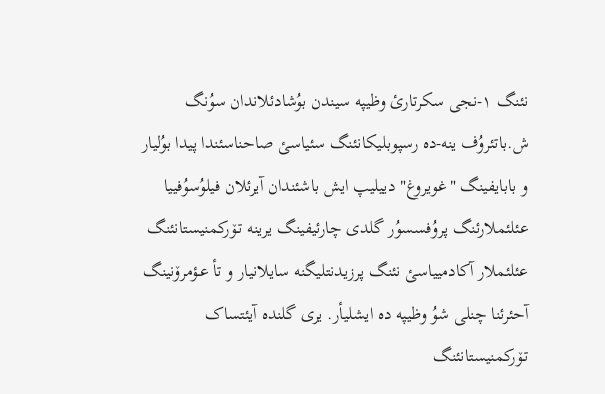نئنگ ۱-نجی سکرتارئ وظیپه سیندن بوُشادئلاندان سوُنگ ش.باتئروُف ینه-ده رسپوبلیکانئنگ سئیاسئ صاحناسئندا پیدا بوُلیار و بابایفینگ "غویروغ" دییلیپ ایش باشئندان آیرئلان فیلوُسوُفییا عئلئملارئنگ پروُفسسوُر گلدی چارئیفینگ یرینه تـۆرکمنیستانئنگ عئلئملار آکادمییاسئ نئنگ پرزیدنتلیگنه سایلانیار و تأ عـؤمرۆنینگ آحئرئنا چنلی شوُ وظیپه ده ایشلیأر. یری گلنده آیئتساک تـۆرکمنیستانئنگ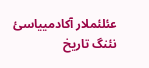عئلئملار آکادمییاسئ نئنگ تاریخ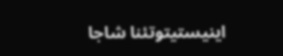اینیستیتوتئنا شاجا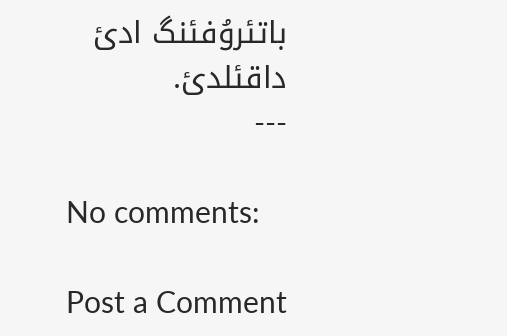باتئروُفئنگ ادئ داقئلدئ.
---

No comments:

Post a Comment